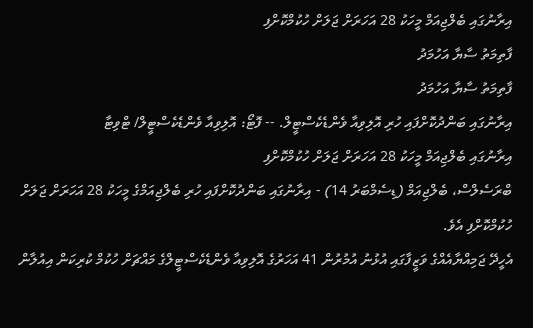އިރާނުގައި ބެލްޖިއަމް މީހަކު 28 އަހަރަށް ޖަލަށް ހުކުމްކޮށްފި
ފާތިމަތު ސާޔާ އަހުމަދު
ފާތިމަތު ސާޔާ އަހުމަދު
އިރާނުގައި ބަންދުކޮށްފައި ހުރި އޮލިވިއާ ވެންޑެކެސްޓީލް. -- ފޮޓޯ: އޮލިވިއާ ވެންޑެކެސްޓީލް/ ޓްވިޓާ
އިރާނުގައި ބެލްޖިއަމް މީހަކު 28 އަހަރަށް ޖަލަށް ހުކުމްކޮށްފި
ބްރަސެލްސް، ބެލްޖިއަމް (ޑިސެމްބަރު 14) - އިރާނުގައި ބަންދުކޮށްފައި ހުރި ބެލްޖިއަމްގެ މީހަކު 28 އަހަރަށް ޖަލަށް ހުކުމްކޮށްފި އެވެ.
އެހީދޭ ޖަމިއްޔާއެއްގެ ވަޒީފާގައި އުޅުނު އުމުރުން 41 އަހަރުގެ އޮލިވިއާ ވެންޑެކެސްޓީލްގެ މައްޗަށް ހުކުމް ކުރިކަން އިއުލާން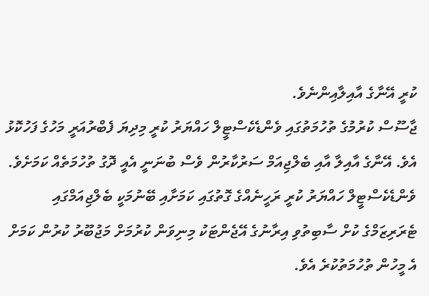ކުރީ އޭނާގެ އާއިލާއިންނެވެ.
ޖާސޫސް ކުރުމުގެ ތުހުމަތުގައި ވެންޑެކެސްޓީލް ހައްޔަރު ކުރީ މިދިޔަ ފެބްރުއަރީ މަހުގެ ފަހުކޮޅު އެވެ. އޭނާގެ އާއިލާ އާއި ބެލްޖިއަމް ސަރުކާރުން ވެސް ބުނަނީ އެއީ ދޮގު ތުހުމަތެއް ކަމަށެވެ.
ވެންޑެކެސްޓީލް ހައްޔަރު ކުރީ ރަހީނެއްގެ ގޮތުގައި ކަމަށާއި ބޭނުމަކީ ބެލްޖިއަމްގައި ޓެރަރިޒަމްގެ ކުށް ސާބިތުވި އިރާނުގެ އޭޖެންޓަކު މިނިވަން ކުރުމަށް މަޖުބޫރު ކުރުން ކަމަށް އެ މީހުން ތުހުމަތުކުރެ އެވެ.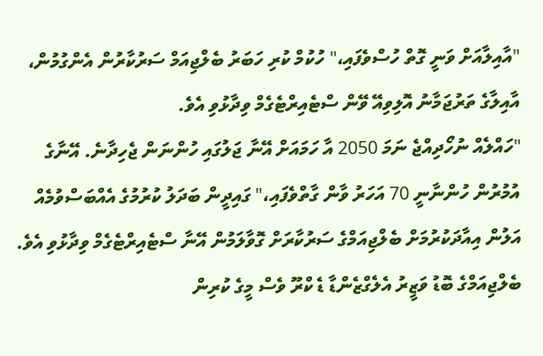"އާއިލާއަށް ވަނީ ގޮތް ހުސްވެފައި،" ހުކުމް ކުރި ހަބަރު ބެލްޖިއަމް ސަރުކާރުން އެންގުމުން، އާއިލާގެ ތަރުޖަމާނު އޮލިވިއޭ ވޭން ސްޓެއިރްޓެގެމް ވިދާޅުވި އެވެ.
"ހައްލެއް ނުހޯދިއްޖެ ނަމަ 2050 އާ ހަމައަށް އޭނާ ޖަލުގައި ހުންނަން ޖެހިދާނެ. އޭނާގެ އުމުރުން ހުންނާނީ 70 އަހަރު ވާން ގާތްވެފައި،" ގައިދީން ބަދަލު ކުރުމުގެ އެއްބަސްވުމެއް އަލުން އިއާދަކުރުމަށް ބެލްޖިއަމްގެ ސަރުކާރަށް ގޮވާލަމުން އޭނާ ސްޓެއިރްޓެގެމް ވިދާޅުވި އެވެ.
ބެލްޖިއަމްގެ ބޮޑު ވަޒީރު އެލެގްޒެންޑާ ޑެ ކްރޫ ވެސް މީގެ ކުރިން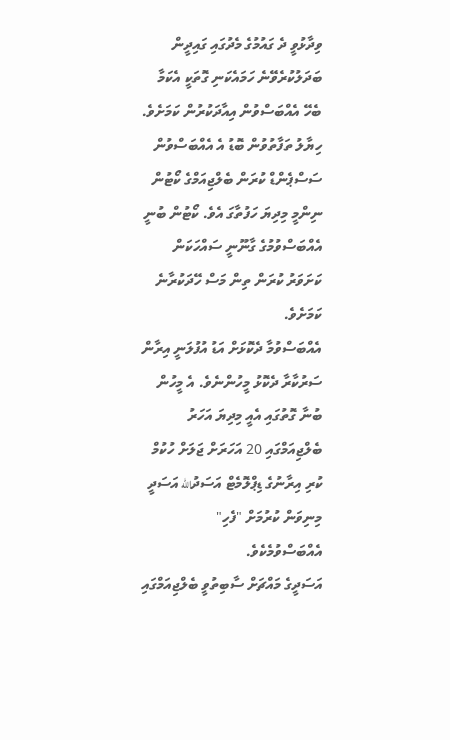ވިދާޅުވީ ދެ ގައުމުގެ މެދުގައި ގައިދީން ބަދަލުކުރެވޭނެ ހަމައެކަނި ގޮތަކީ އެކަމާ ބެހޭ އެއްބަސްވުން އިއާދަކުރުން ކަމަށެވެ.
ހިޔާލު ތަފާތުވުން ބޮޑު އެ އެއްބަސްވުން ސަސްޕެންޑް ކުރަން ބެލްޖިއަމްގެ ކޯޓުން ނިންމީ މިދިޔަ ހަފުތާގަ އެވެ. ކޯޓުން ބުނީ އެއްބަސްވުމުގެ ގާނޫނީ ސައްހަކަން ކަށަވަރު ކުރަން ތިން މަސް ހޭދަކުރާނެ ކަމަށެވެ.
އެއްބަސްވުމާ ދެކޮޅަށް އަޑު އުފުލަނީ އިރާން ސަރުކާރާ ދެކޮޅު މީހުންނެވެ. އެ މީހުން ބުނާ ގޮތުގައި އެއީ މިދިޔަ އަހަރު ބެލްޖިއަމްގައި 20 އަހަރަށް ޖަލަށް ހުކުމް ކުރި އިރާނުގެ ޑިޕްލޮމެޓް އަސަދުالله އަސަދީ މިނިވަން ކުރުމަށް "ފެހި" އެއްބަސްވުމެކެވެ.
އަސަދީގެ މައްޗަށް ސާބިތުވީ ބެލްޖިއަމްގައި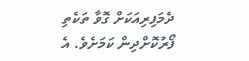ދެމަފިރިއަކަށް ގޮވާ ތަކެތި ފޯރުކޮށްދިން ކަމަށެވެ. އެ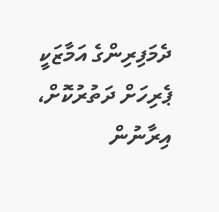ދެމަފިރިންގެ އަމާޒަކީ ޕެރިހަށް ދަތުރުކޮށް، އިރާނުން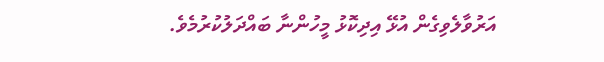އަރުވާލެވިގެން އުޅޭ އިދިކޮޅު މީހުންނާ ބައްދަލުކުރުމެވެ.